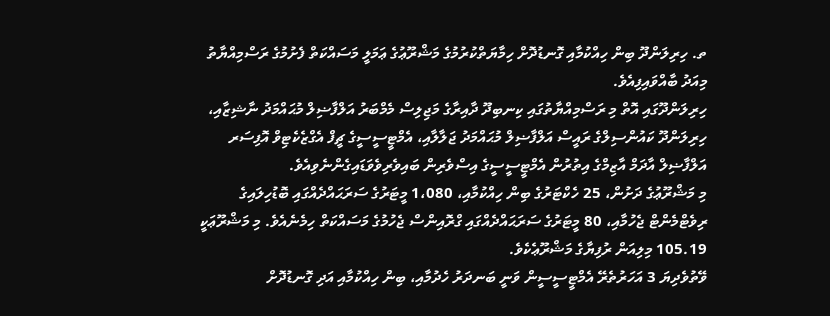ތ. ހިރިލަންދޫ ބިން ހިއްކުމާއި ގޮނޑުދޮށް ހިމާޔަތްކުރުމުގެ މަޝްރޫޢުގެ ޢަމަލީ މަސައްކަތް ފެށުމުގެ ރަސްމިއްޔާތު މިއަދު ބާއްވައިފިއެވެ.
ހިރިލަންދޫގައި އޮތް މި ރަސްމިއްޔާތުގައި ކިނބިދޫ ދާއިރާގެ މަޖިލިސް މެމްބަރު އަލްފާޟިލް މުޙައްމަދު ނާޝިޒާއި، ހިރިލަންދޫ ކައުންސިލްގެ ރައީސް އަލްފާޟިލް މުޙައްމަދު ޖަލާލާއި، އެމްޓީސީސީގެ ޗީފް އެގްޒެކެޓިވް އޮފިސަރ އަލްފާޟިލް އާދަމް އާޒިމްގެ އިތުރުން އެމްޓީސީސީގެ އިސްވެރިން ބައިވެރިވެވަޑައިގެންނެވިއެވެ.
މި މަޝްރޫޢުގެ ދަށުން، 25 ހެކްޓަރުގެ ބިން ހިއްކުމާއި، 1،080 މީޓަރުގެ ސަރަޙައްދެއްގައި ބޮޑުހިލައިގެ ރިވެޓްމެންޓް ޖެހުމާއި، 80 މީޓަރުގެ ސަރަޙައްދެއްގައި ގްރޮއިންސް ޖެހުމުގެ މަސައްކަތް ހިމެނެއެވެ. މި މަޝްރޫޢަކީ 105.19 މިލިއަން ރުފިޔާގެ މަޝްރޫޢެކެވެ.
ވޭތުވެދިޔަ 3 އަހަރުތެރޭ އެމްޓީސީސީން ވަނީ ބަނދަރު ހެދުމާއި، ބިން ހިއްކުމާއި އަދި ގޮނޑުދޮށް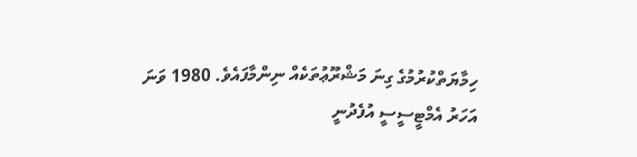ހިމާޔަތްކުރުމުގެ ގިނަ މަޝްރޫޢުތަކެއް ނިންމާފައެވެ. 1980 ވަނަ އަހަރު އެމްޓީސީސީ އުފެދުނީ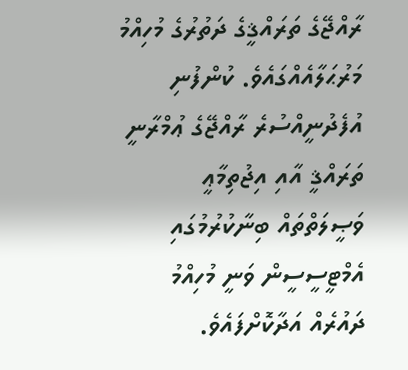ރާއްޖޭގެ ތަރައްޤީގެ ދަތުރުގެ މުހިއްމު މަރުޙަލާއެއްގައެވެ. ކުންފުނި އުފެދުނީއްސުރެ ރާއްޖޭގެ ޢުމްރާނީ ތަރައްޤީ އާއި އިޖުތިމާޢީ ވަޞީލަތްތައް ބިނާކުރުމުގައި އެމްޓީސީސީން ވަނީ މުހިއްމު ދައުރެއް އަދާކޮށްފައެވެ.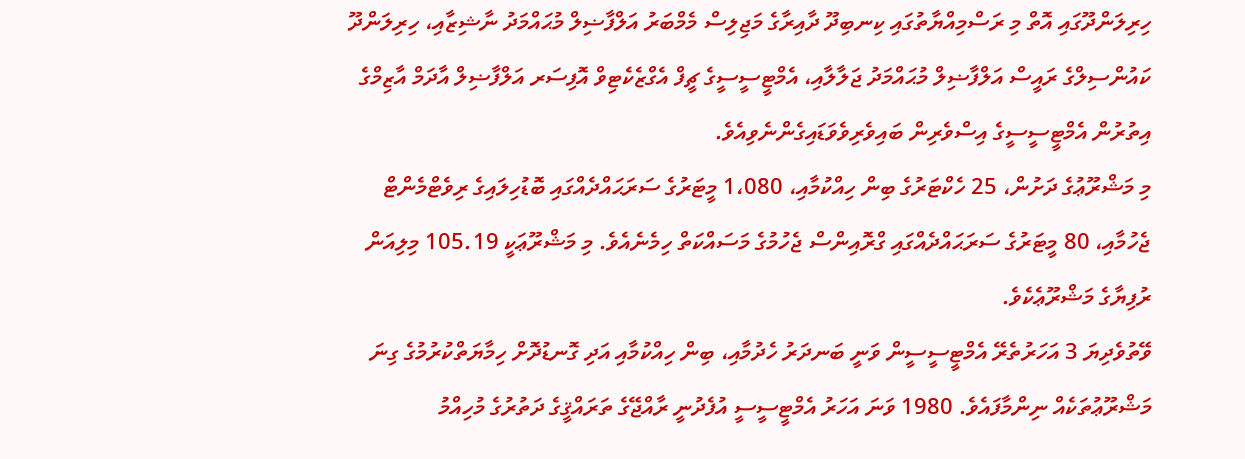ހިރިލަންދޫގައި އޮތް މި ރަސްމިއްޔާތުގައި ކިނބިދޫ ދާއިރާގެ މަޖިލިސް މެމްބަރު އަލްފާޟިލް މުޙައްމަދު ނާޝިޒާއި، ހިރިލަންދޫ ކައުންސިލްގެ ރައީސް އަލްފާޟިލް މުޙައްމަދު ޖަލާލާއި، އެމްޓީސީސީގެ ޗީފް އެގްޒެކެޓިވް އޮފިސަރ އަލްފާޟިލް އާދަމް އާޒިމްގެ އިތުރުން އެމްޓީސީސީގެ އިސްވެރިން ބައިވެރިވެވަޑައިގެންނެވިއެވެ.
މި މަޝްރޫޢުގެ ދަށުން، 25 ހެކްޓަރުގެ ބިން ހިއްކުމާއި، 1،080 މީޓަރުގެ ސަރަޙައްދެއްގައި ބޮޑުހިލައިގެ ރިވެޓްމެންޓް ޖެހުމާއި، 80 މީޓަރުގެ ސަރަޙައްދެއްގައި ގްރޮއިންސް ޖެހުމުގެ މަސައްކަތް ހިމެނެއެވެ. މި މަޝްރޫޢަކީ 105.19 މިލިއަން ރުފިޔާގެ މަޝްރޫޢެކެވެ.
ވޭތުވެދިޔަ 3 އަހަރުތެރޭ އެމްޓީސީސީން ވަނީ ބަނދަރު ހެދުމާއި، ބިން ހިއްކުމާއި އަދި ގޮނޑުދޮށް ހިމާޔަތްކުރުމުގެ ގިނަ މަޝްރޫޢުތަކެއް ނިންމާފައެވެ. 1980 ވަނަ އަހަރު އެމްޓީސީސީ އުފެދުނީ ރާއްޖޭގެ ތަރައްޤީގެ ދަތުރުގެ މުހިއްމު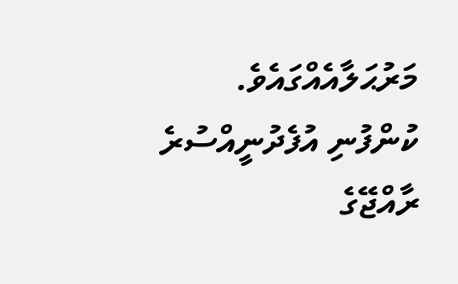މަރުޙަލާއެއްގައެވެ. ކުންފުނި އުފެދުނީއްސުރެ ރާއްޖޭގެ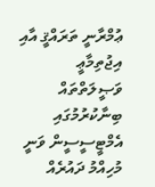ޢުމްރާނީ ތަރައްޤީ އާއި އިޖުތިމާޢީ ވަޞީލަތްތައް ބިނާކުރުމުގައި އެމްޓީސީސީން ވަނީ މުހިއްމު ދައުރެއް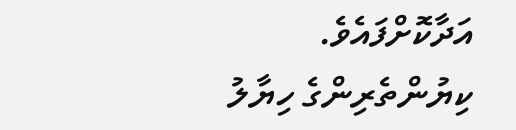އަދާކޮށްފައެވެ.
ކިޔުންތެރިންގެ ހިޔާލު